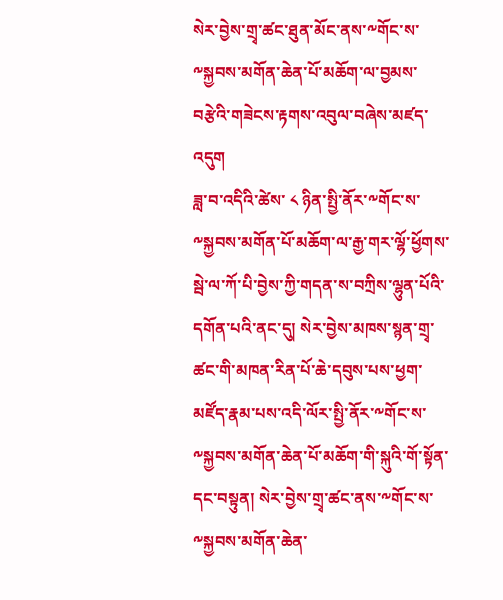སེར་བྱེས་གྲྭ་ཚང་ཐུན་མོང་ནས་༸གོང་ས་༸སྐྱབས་མགོན་ཆེན་པོ་མཆོག་ལ་བྱམས་བརྩེའི་གཟེངས་རྟགས་འབུལ་བཞེས་མཛད་འདུག
ཟླ་བ་འདིའི་ཚེས་ ༨ ཉིན་སྤྱི་ནོར་༸གོང་ས་༸སྐྱབས་མགོན་པོ་མཆོག་ལ་རྒྱ་གར་ལྷོ་ཕྱོགས་སྦེ་ལ་ཀོ་པི་བྱེས་ཀྱི་གདན་ས་བཀྲིས་ལྷུན་པོའི་དགོན་པའི་ནང་དུ། སེར་བྱེས་མཁས་སྙན་གྲྭ་ཚང་གི་མཁན་རིན་པོ་ཆེ་དབུས་པས་ཕྱག་མཛོད་རྣམ་པས་འདི་ལོར་སྤྱི་ནོར་༸གོང་ས་༸སྐྱབས་མགོན་ཆེན་པོ་མཆོག་གི་སྐུའི་གོ་སྟོན་དང་བསྟུན། སེར་བྱེས་གྲྭ་ཚང་ནས་༸གོང་ས་༸སྐྱབས་མགོན་ཆེན་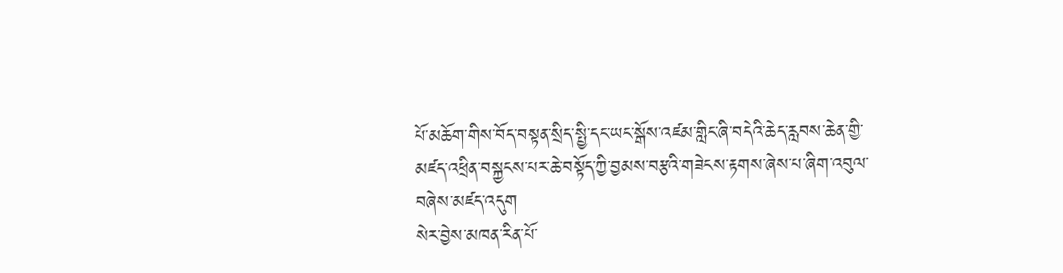པོ་མཆོག་གིས་བོད་བསྟན་སྲིད་སྤྱི་དང་ཡང་སྒོས་འཛམ་གླིང་ཞི་བདེའི་ཆེད་རླབས་ཆེན་གྱི་མཛད་འཕྲིན་བསྐྱངས་པར་ཆེ་བསྟོད་ཀྱི་བྱམས་བརྩའི་གཟེངས་རྟགས་ཞེས་པ་ཞིག་འབུལ་བཞེས་མཛད་འདུག
སེར་བྱེས་མཁན་རིན་པོ་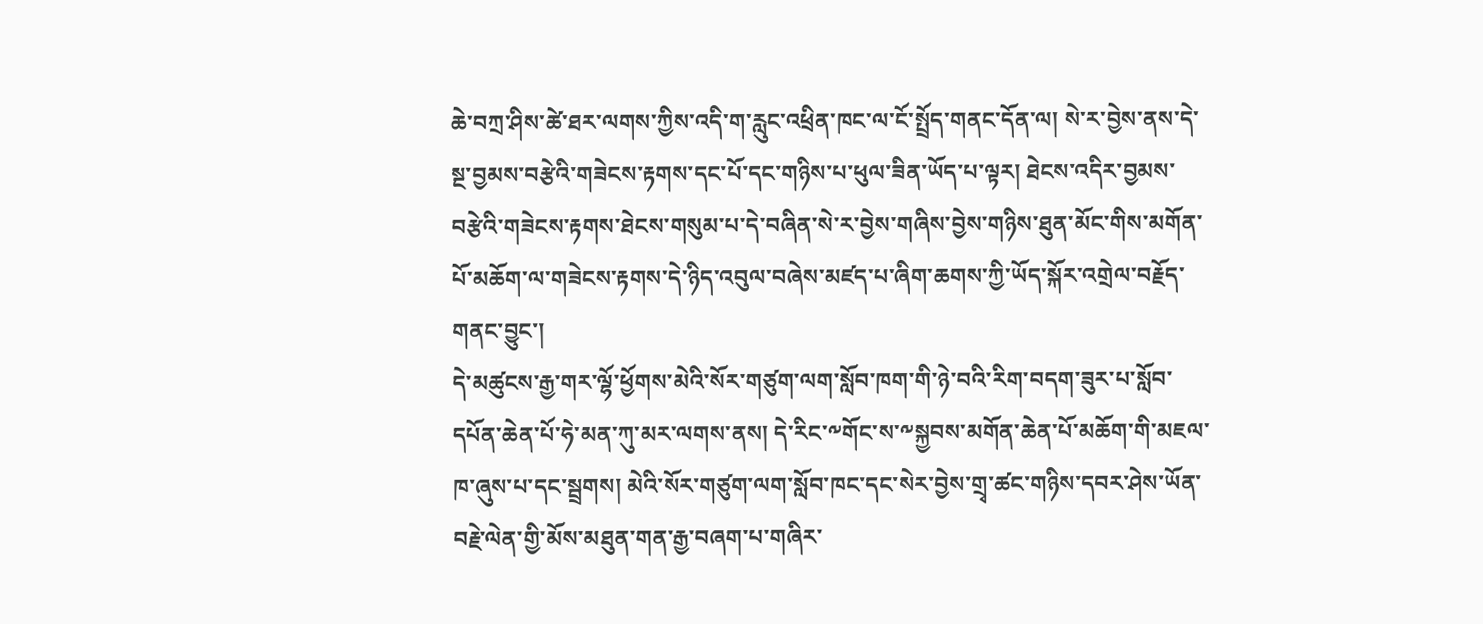ཆེ་བཀྲ་ཤིས་ཚེ་ཐར་ལགས་ཀྱིས་འདི་ག་རླུང་འཕྲིན་ཁང་ལ་ངོ་སྤྲོད་གནང་དོན་ལ། སེ་ར་བྱེས་ནས་དེ་སྔ་བྱམས་བརྩེའི་གཟེངས་རྟགས་དང་པོ་དང་གཉིས་པ་ཕུལ་ཟིན་ཡོད་པ་ལྟར། ཐེངས་འདིར་བྱམས་བརྩེའི་གཟེངས་རྟགས་ཐེངས་གསུམ་པ་དེ་བཞིན་སེ་ར་བྱེས་གཞིས་བྱེས་གཉིས་ཐུན་མོང་གིས་མགོན་པོ་མཆོག་ལ་གཟེངས་རྟགས་དེ་ཉིད་འབུལ་བཞེས་མཛད་པ་ཞིག་ཆགས་ཀྱི་ཡོད་སྐོར་འགྲེལ་བརྗོད་གནང་བྱུང་།
དེ་མཚུངས་རྒྱ་གར་ལྷོ་ཕྱོགས་མེའི་སོར་གཙུག་ལག་སློབ་ཁག་གི་ཉེ་བའི་རིག་བདག་ཟུར་པ་སློབ་དཔོན་ཆེན་པོ་ཧེ་མན་ཀུ་མར་ལགས་ནས། དེ་རིང་༸གོང་ས་༸སྐྱབས་མགོན་ཆེན་པོ་མཆོག་གི་མཇལ་ཁ་ཞུས་པ་དང་སྦྲགས། མེའི་སོར་གཙུག་ལག་སློབ་ཁང་དང་སེར་བྱེས་གྲྭ་ཚང་གཉིས་དབར་ཤེས་ཡོན་བརྗེ་ལེན་གྱི་མོས་མཐུན་གན་རྒྱ་བཞག་པ་གཞིར་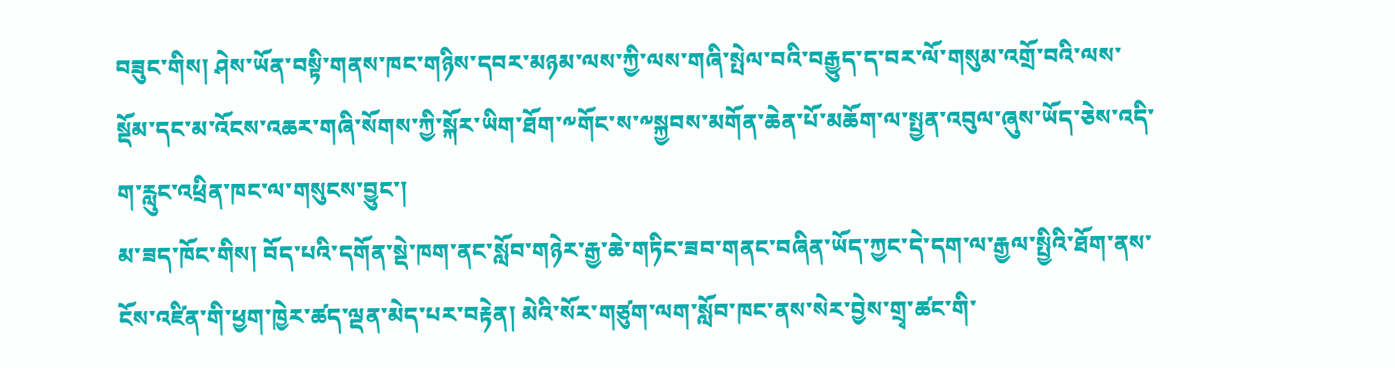བཟུང་གིས། ཤེས་ཡོན་བསྟི་གནས་ཁང་གཉིས་དབར་མཉམ་ལས་ཀྱི་ལས་གཞི་སྤེལ་བའི་བརྒྱུད་ད་བར་ལོ་གསུམ་འགྲོ་བའི་ལས་སྡོམ་དང་མ་འོངས་འཆར་གཞི་སོགས་ཀྱི་སྐོར་ཡིག་ཐོག་༸གོང་ས་༸སྐྱབས་མགོན་ཆེན་པོ་མཆོག་ལ་སྤྱན་འབུལ་ཞུས་ཡོད་ཅེས་འདི་ག་རླུང་འཕྲིན་ཁང་ལ་གསུངས་བྱུང་།
མ་ཟད་ཁོང་གིས། བོད་པའི་དགོན་སྡེ་ཁག་ནང་སློབ་གཉེར་རྒྱ་ཆེ་གཏིང་ཟབ་གནང་བཞིན་ཡོད་ཀྱང་དེ་དག་ལ་རྒྱལ་སྤྱིའི་ཐོག་ནས་ངོས་འཛིན་གི་ཕྱག་ཁྱེར་ཚད་ལྡན་མེད་པར་བརྟེན། མེའི་སོར་གཙུག་ལག་སློབ་ཁང་ནས་སེར་བྱེས་གྲྭ་ཚང་གི་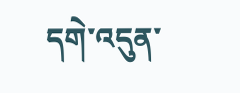དགེ་འདུན་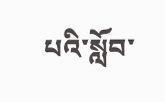པའི་སློབ་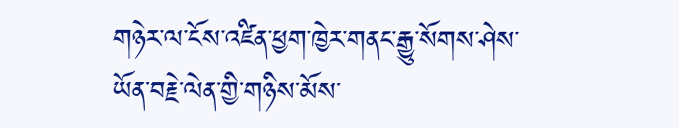གཉེར་ལ་ངོས་འཛིན་ཕྱག་ཁྱེར་གནང་རྒྱུ་སོགས་ཤེས་ཡོན་བརྗེ་ལེན་གྱི་གཉིས་མོས་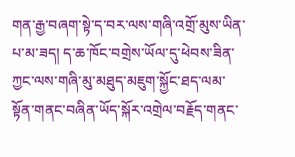གན་རྒྱ་བཞག་སྟེ་ད་བར་ལས་གཞི་འགྲོ་མུས་ཡིན་པ་མ་ཟད། ད་ཆ་ཁོང་བགྲེས་ཡོལ་དུ་ཕེབས་ཟིན་ཀྱང་ལས་གཞི་མུ་མཐུད་མཇུག་སྐྱོང་ཐད་ལམ་སྟོན་གནང་བཞིན་ཡོད་སྐོར་འགྲེལ་བརྗོད་གནང་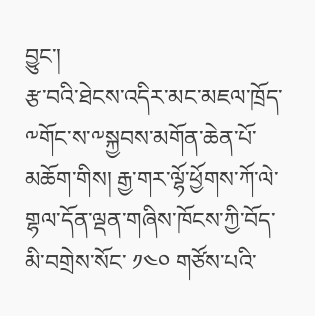བྱུང་།
རྩ་བའི་ཐེངས་འདིར་མང་མཇལ་ཁྲོད་༸གོང་ས་༸སྐྱབས་མགོན་ཆེན་པོ་མཆོག་གིས། རྒྱ་གར་ལྷོ་ཕྱོགས་ཀོ་ལེ་གྷལ་དོན་ལྡན་གཞིས་ཁོངས་ཀྱི་བོད་མི་བགྲེས་སོང་ ༡༤༠ གཙོས་པའི་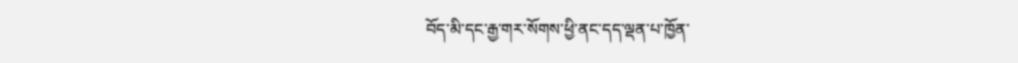བོད་མི་དང་རྒྱ་གར་སོགས་ཕྱི་ནང་དད་ལྡན་པ་ཁྱོན་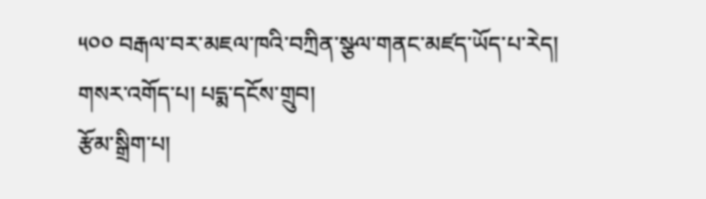༥༠༠ བརྒལ་བར་མཇལ་ཁའི་བཀྲིན་སྩལ་གནང་མཛད་ཡོད་པ་རེད།
གསར་འགོད་པ། པདྨ་དངོས་གྲུབ།
རྩོམ་སྒྲིག་པ།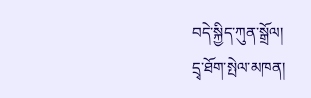བདེ་སྐྱིད་ཀུན་སྒྲོལ།
དྲྭ་ཐོག་སྤེལ་མཁན།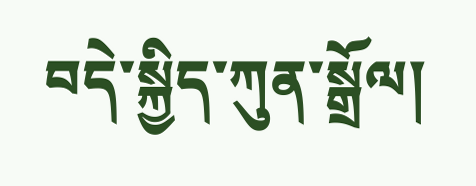བདེ་སྐྱིད་ཀུན་སྒྲོལ།